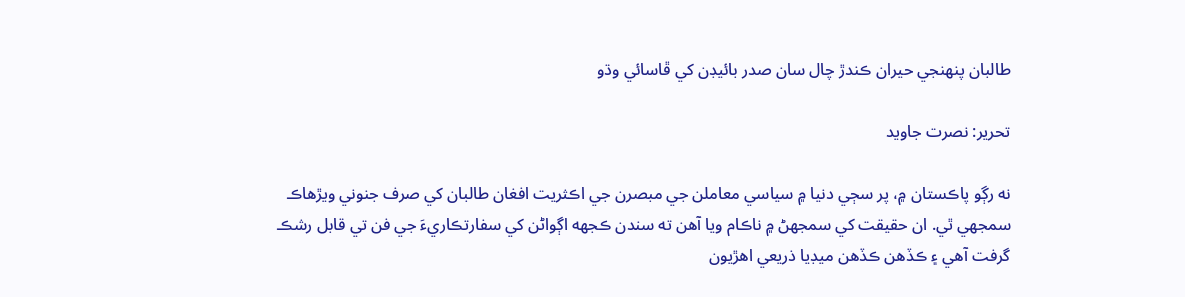طالبان پنهنجي حيران ڪندڙ چال سان صدر بائيڊن کي ڦاسائي وڌو

تحرير: نصرت جاويد

نه رڳو پاڪستان ۾، پر سڄي دنيا ۾ سياسي معاملن جي مبصرن جي اڪثريت افغان طالبان کي صرف جنوني ويڙهاڪ سمجهي ٿي. ان حقيقت کي سمجهڻ ۾ ناڪام ويا آهن ته سندن ڪجهه اڳواڻن کي سفارتڪاريءَ جي فن تي قابل رشڪ گرفت آهي ۽ ڪڏهن ڪڏهن ميڊيا ذريعي اهڙيون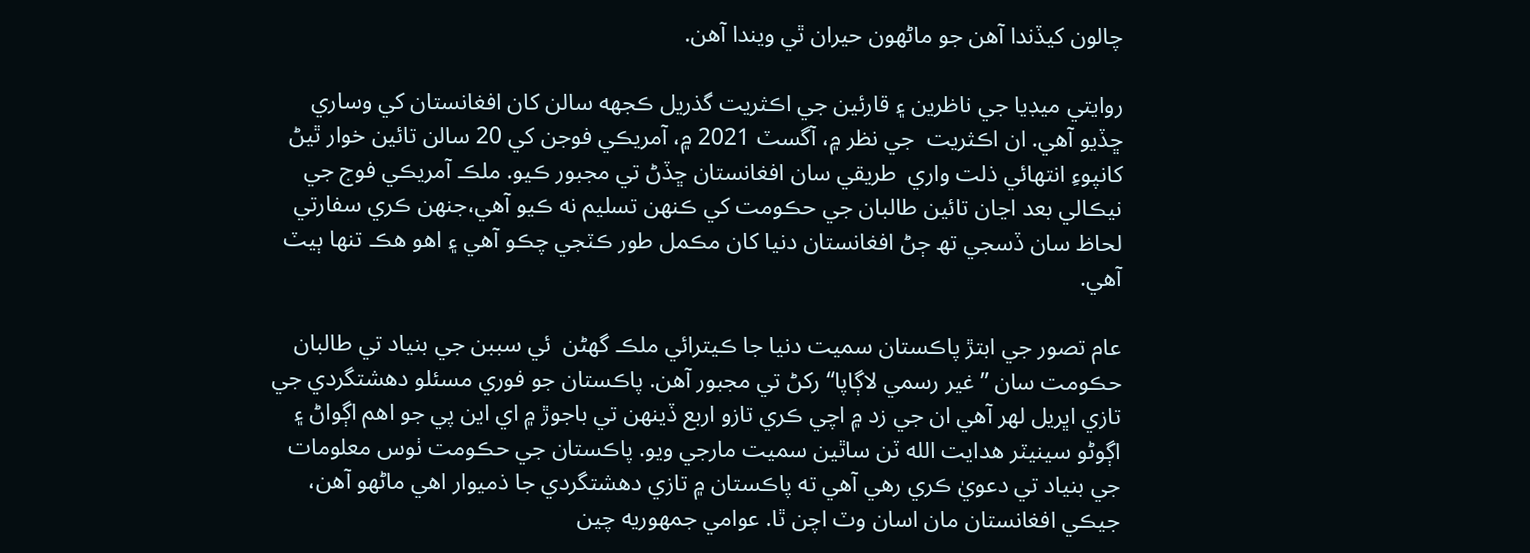چالون کيڏندا آهن جو ماڻھون حيران ٿي ويندا آهن.

روايتي ميڊيا جي ناظرين ۽ قارئين جي اڪثريت گذريل ڪجهه سالن کان افغانستان کي وساري ڇڏيو آهي. ان اڪثريت  جي نظر ۾، آگسٽ 2021 ۾، آمريڪي فوجن کي 20 سالن تائين خوار ٿيڻ کانپوءِ انتهائي ذلت واري  طريقي سان افغانستان ڇڏڻ تي مجبور ڪيو. ملڪ آمريڪي فوج جي نيڪالي بعد اڃان تائين طالبان جي حڪومت کي ڪنھن تسليم نه ڪيو آهي،جنھن ڪري سفارتي لحاظ سان ڏسجي تھ ڄڻ افغانستان دنيا کان مڪمل طور ڪٽجي چڪو آهي ۽ اھو ھڪ تنھا ٻيٽ آھي.

عام تصور جي ابتڙ پاڪستان سميت دنيا جا ڪيترائي ملڪ گھڻن  ئي سببن جي بنياد تي طالبان حڪومت سان ”غير رسمي لاڳاپا“ رکڻ تي مجبور آهن. پاڪستان جو فوري مسئلو دهشتگردي جي تازي اڀريل لهر آهي ان جي زد ۾ اچي ڪري تازو اربع ڏينھن تي باجوڙ ۾ اي اين پي جو اهم اڳواڻ ۽ اڳوڻو سينيٽر هدايت الله ٽن ساٿين سميت مارجي ويو. پاڪستان جي حڪومت ٺوس معلومات جي بنياد تي دعويٰ ڪري رهي آهي ته پاڪستان ۾ تازي دهشتگردي جا ذميوار اهي ماڻهو آهن، جيڪي افغانستان مان اسان وٽ اچن ٿا. عوامي جمهوريه چين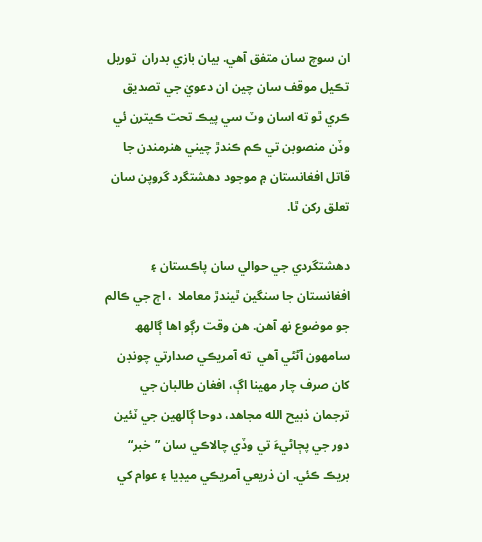ان سوچ سان متفق آهي. بيان بازي بدران  توريل تڪيل موقف سان چين ان دعويٰ جي تصديق ڪري ٿو ته اسان وٽ سي پيڪ تحت ڪيترن ئي وڏن منصوبن تي ڪم ڪندڙ چيني ھنرمندن جا قاتل افغانستان ۾ موجود دهشتگرد گروپن سان تعلق رکن ٿا.

دهشتگردي جي حوالي سان پاڪستان ۽ افغانستان جا سنگين ٿيندڙ معاملا  ، اڄ جي ڪالم جو موضوع نھ آھن. هن وقت رڳو اھا ڳالھھ سامھون آڻڻي آھي  ته آمريڪي صدارتي چونڊن کان صرف چار مهينا اڳ، افغان طالبان جي ترجمان ذبيح الله مجاهد، دوحا ڳالهين جي ٽئين دور جي پڄاڻيءَ تي وڏي چالاڪي سان ”خبر“ بريڪ ڪئي. ان ذريعي آمريڪي ميڊيا ۽ عوام کي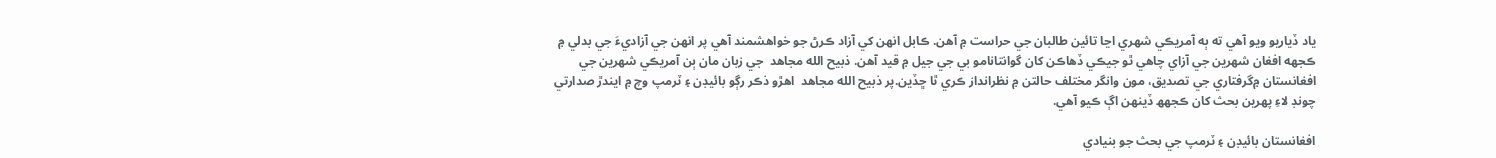ياد ڏياريو ويو آهي ته ٻه آمريڪي شهري اڃا تائين طالبان جي حراست ۾ آهن. ڪابل انهن کي آزاد ڪرڻ جو خواهشمند آهي پر انهن جي آزاديءَ جي بدلي ۾ ڪجهه افغان شهرين جي آزاي چاهي ٿو جيڪي ڏهاڪن کان گوانتانامو بي جي جيل ۾ قيد آهن. ذبيح الله مجاهد  جي زبان مان ٻن آمريڪي شهرين جي افغانستان ۾گرفتاري جي تصديق، مون وانگر مختلف حالتن ۾ نظرانداز ڪري ٿا ڇڏين.پر ذبيح الله مجاهد  اھڙو ذڪر رڳو بائيڊن ۽ ٽرمپ وچ ۾ ايندڙ صدارتي چونڊ لاءِ پهرين بحث کان ڪجهھ ڏينھن اڳ ڪيو آھي.

افغانستان بائيڊن ۽ ٽرمپ جي بحث جو بنيادي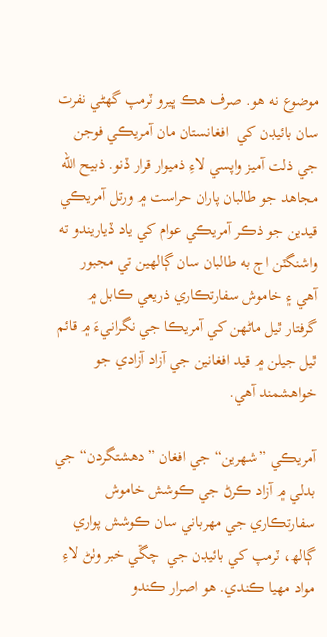موضوع نه هو. صرف هڪ ڀيرو ٽرمپ گھڻي نفرت سان بائيڊن کي  افغانستان مان آمريڪي فوجن جي ذلت آميز واپسي لاءِ ذميوار قرار ڏنو. ذبيح الله مجاهد جو طالبان پاران حراست ۾ ورتل آمريڪي قيدين جو ذڪر آمريڪي عوام کي ياد ڏياريندو ته واشنگٽن اڄ به طالبان سان ڳالهين تي مجبور آهي ۽ خاموش سفارتڪاري ذريعي ڪابل ۾ گرفتار ٿيل ماڻهن کي آمريڪا جي نگرانيءَ ۾ قائم ٿيل جيلن ۾ قيد افغانين جي آزاد آزادي جو خواھشمند آھي.

آمريڪي ”شهرين“ جي افغان ”دهشتگردن“ جي بدلي ۾ آزاد ڪرڻ جي ڪوشش خاموش سفارتڪاري جي مهرباني سان ڪوشش پواري ڳالھ، ٽرمپ کي بائيڊن جي  چڱي خبر وٺڻ لاءِ  مواد مهيا ڪندي. هو اصرار ڪندو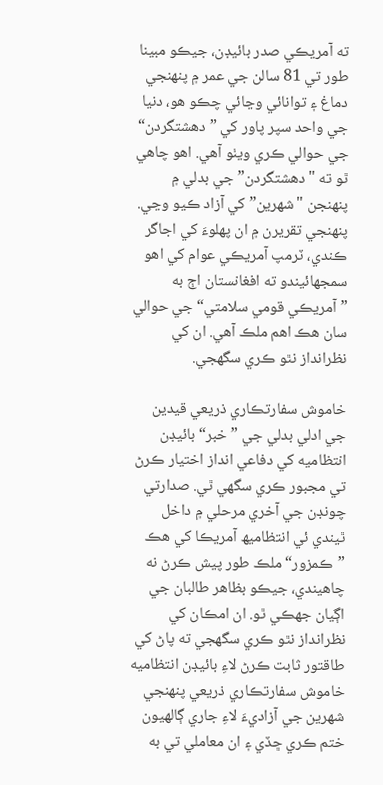ته آمريڪي صدر بائيڊن، جيڪو مبينا طور تي 81 سالن جي عمر ۾ پنهنجي دماغ ۽ توانائي وڃائي چڪو هو، دنيا جي واحد سپر پاور کي ”دهشتگردن“ جي حوالي ڪري ويٺو آهي. اهو چاهي ٿو ته "دهشتگردن” جي بدلي ۾ پنهنجن "شهرين” کي آزاد ڪيو وڃي. پنهنجي تقريرن ۾ ان پهلوءَ کي اجاگر ڪندي، ٽرمپ آمريڪي عوام کي اهو سمجهائيندو ته افغانستان اڄ به ”آمريڪي قومي سلامتي“ جي حوالي سان هڪ اهم ملڪ آهي. ان کي نظرانداز نٿو ڪري سگهجي.

خاموش سفارتڪاري ذريعي قيدين جي ادلي بدلي جي ”خبر“ بائيڊن انتظاميه کي دفاعي انداز اختيار ڪرڻ تي مجبور ڪري سگهي ٿي. صدارتي چونڊن جي آخري مرحلي ۾ داخل ٿيندي ئي انتظاميھ آمريڪا کي هڪ ”ڪمزور“ ملڪ طور پيش ڪرڻ نه چاهيندي، جيڪو بظاهر طالبان جي اڳيان جهڪي ٿو. ان امڪان کي نظرانداز نٿو ڪري سگهجي ته پاڻ کي طاقتور ثابت ڪرڻ لاءِ بائيڊن انتظاميه خاموش سفارتڪاري ذريعي پنهنجي شهرين جي آزاديءَ لاءِ جاري ڳالهيون ختم ڪري ڇڏي ۽ ان معاملي تي به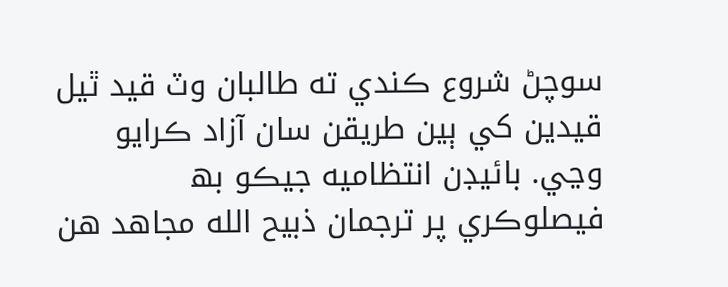سوچڻ شروع ڪندي ته طالبان وٽ قيد ٿيل قيدين کي ٻين طريقن سان آزاد ڪرايو وڃي. بائيڊن انتظاميه جيڪو بھ فيصلوڪري پر ترجمان ذبيح الله مجاهد هن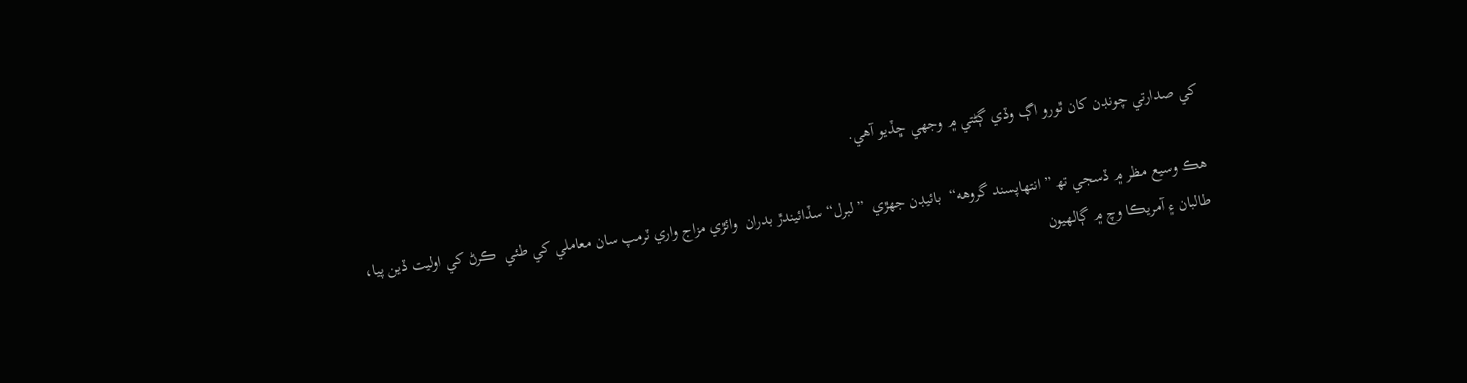کي صدارتي چونڊن کان ٿورو اڳ وڏي ڳڻتي ۾ وجهي ڇڏيو آهي.

هڪ وسيع مظر ۾ ڏسجي تھ ”انتهاپسند گروهه“  بائيڊن جھڙي  ”لبرل“سڏائيندڙ بدران  وائڙي مزاج واري ٽرمپ سان معاملي کي طئي  ڪرڻ کي اوليت ڏين پيا، طالبان ۽ آمريڪا وچ ۾ ڳالهيون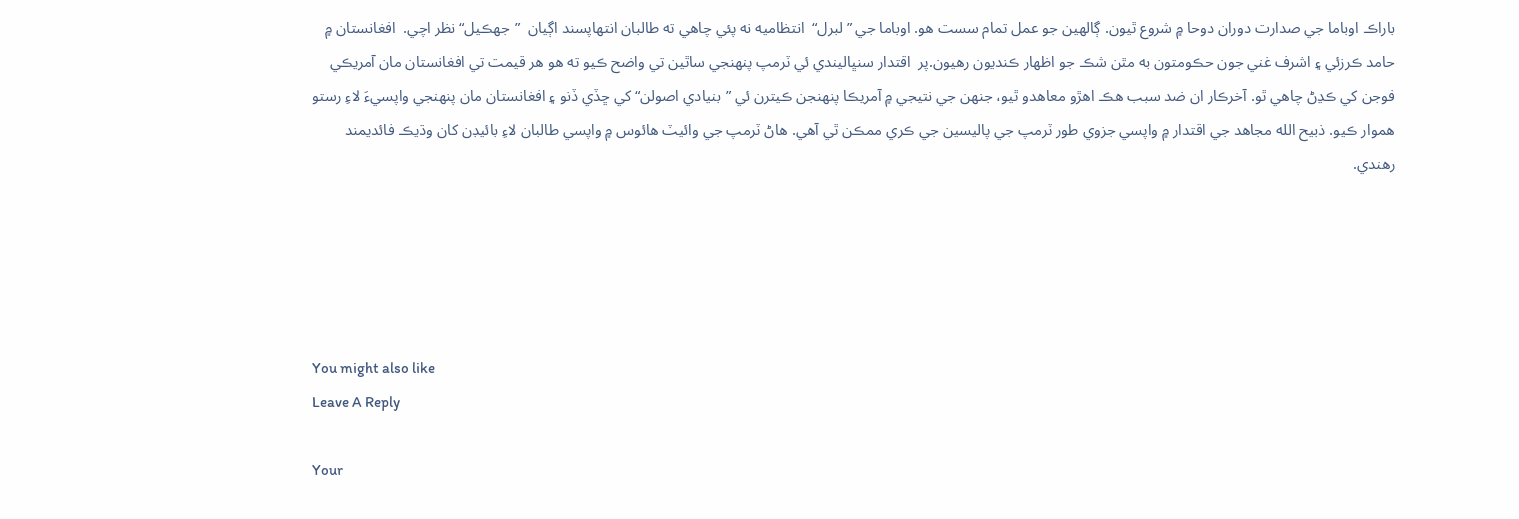باراڪ اوباما جي صدارت دوران دوحا ۾ شروع ٿيون. ڳالهين جو عمل تمام سست هو. اوباما جي ”لبرل“  انتظاميه نه پئي چاهي ته طالبان انتهاپسند اڳيان  ”جھڪيل“ نظر اچي.  افغانستان ۾ حامد ڪرزئي ۽ اشرف غني جون حڪومتون به مٿن شڪ جو اظهار ڪنديون رهيون.پر  اقتدار سنڀاليندي ئي ٽرمپ پنهنجي ساٿين تي واضح ڪيو ته هو هر قيمت تي افغانستان مان آمريڪي فوجن کي ڪڍڻ چاهي ٿو. آخرڪار ان ضد سبب هڪ اهڙو معاهدو ٿيو، جنهن جي نتيجي ۾ آمريڪا پنهنجن ڪيترن ئي ”بنيادي اصولن“ کي ڇڏي ڏنو ۽ افغانستان مان پنهنجي واپسيءَ لاءِ رستو هموار ڪيو. ذبيح الله مجاهد جي اقتدار ۾ واپسي جزوي طور ٽرمپ جي پاليسين جي ڪري ممڪن ٿي آهي. هاڻ ٽرمپ جي وائيٽ هائوس ۾ واپسي طالبان لاءِ بائيڊن کان وڌيڪ فائديمند رھندي.





You might also like
Leave A Reply

Your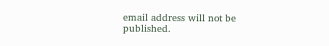email address will not be published.